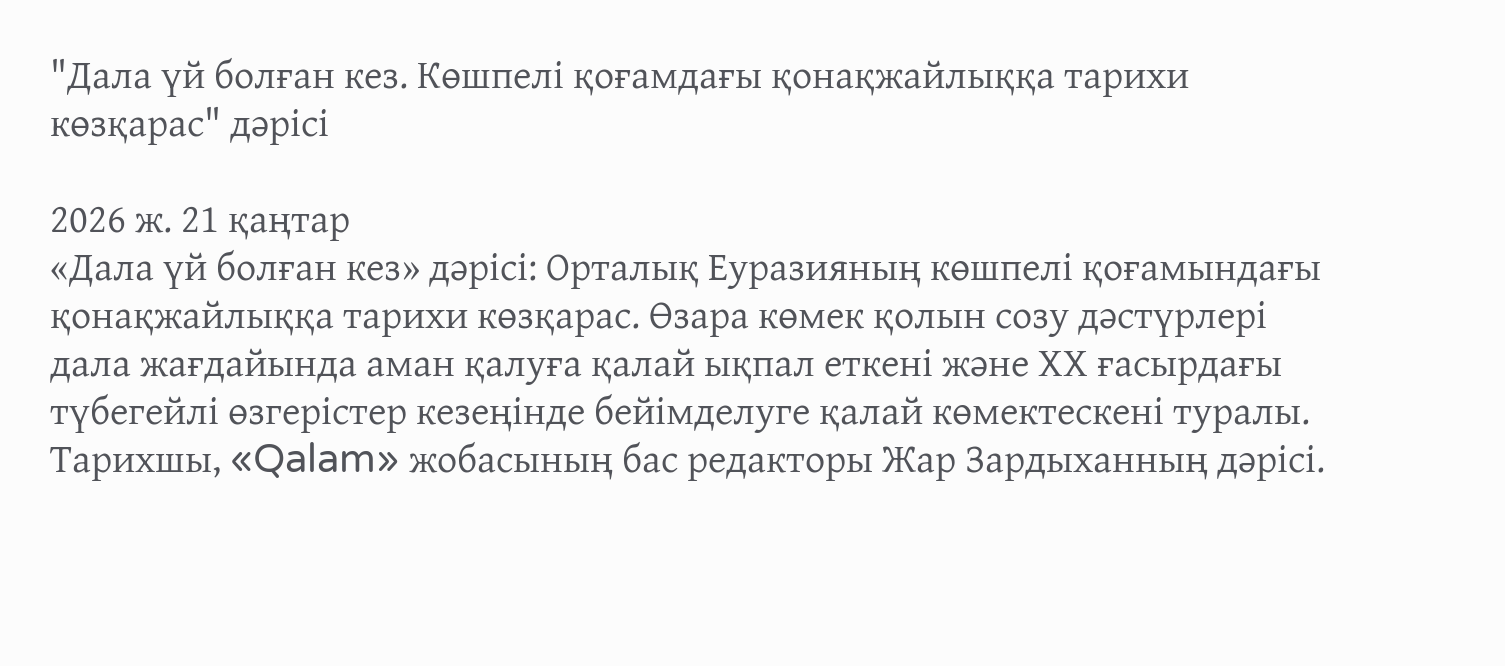"Дала үй болған кез. Көшпелі қоғамдағы қонақжайлыққа тарихи көзқарас" дәрісі

2026 ж. 21 қаңтар
«Дала үй болған кез» дәрісі: Орталық Еуразияның көшпелі қоғамындағы қонақжайлыққа тарихи көзқарас. Өзара көмек қолын созу дәстүрлері дала жағдайында аман қалуға қалай ықпал еткені және ХХ ғасырдағы түбегейлі өзгерістер кезеңінде бейімделуге қалай көмектескені туралы.
Тарихшы, «Qalam» жобасының бас редакторы Жар Зардыханның дәрісі.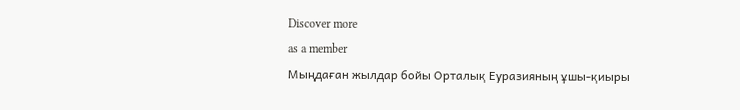Discover more
as a member
Мыңдаған жылдар бойы Орталық Еуразияның ұшы-қиыры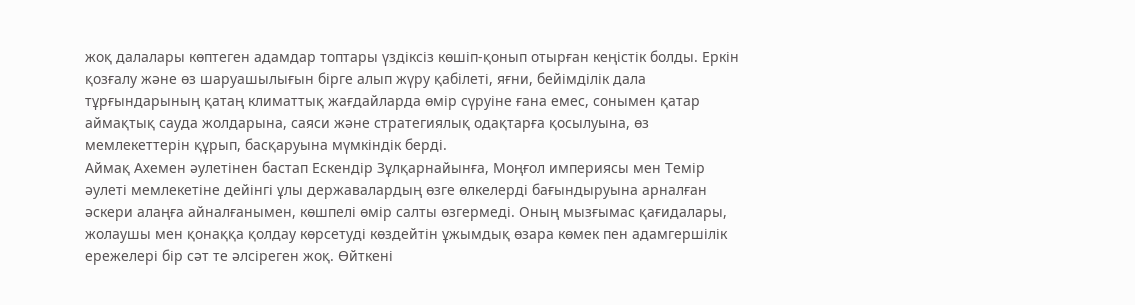жоқ далалары көптеген адамдар топтары үздіксіз көшіп-қонып отырған кеңістік болды. Еркін қозғалу және өз шаруашылығын бірге алып жүру қабілеті, яғни, бейімділік дала тұрғындарының қатаң климаттық жағдайларда өмір сүруіне ғана емес, сонымен қатар аймақтық сауда жолдарына, саяси және стратегиялық одақтарға қосылуына, өз мемлекеттерін құрып, басқаруына мүмкіндік берді.
Аймақ Ахемен әулетінен бастап Ескендір Зұлқарнайынға, Моңғол империясы мен Темір әулеті мемлекетіне дейінгі ұлы державалардың өзге өлкелерді бағындыруына арналған әскери алаңға айналғанымен, көшпелі өмір салты өзгермеді. Оның мызғымас қағидалары, жолаушы мен қонаққа қолдау көрсетуді көздейтін ұжымдық өзара көмек пен адамгершілік ережелері бір сәт те әлсіреген жоқ. Өйткені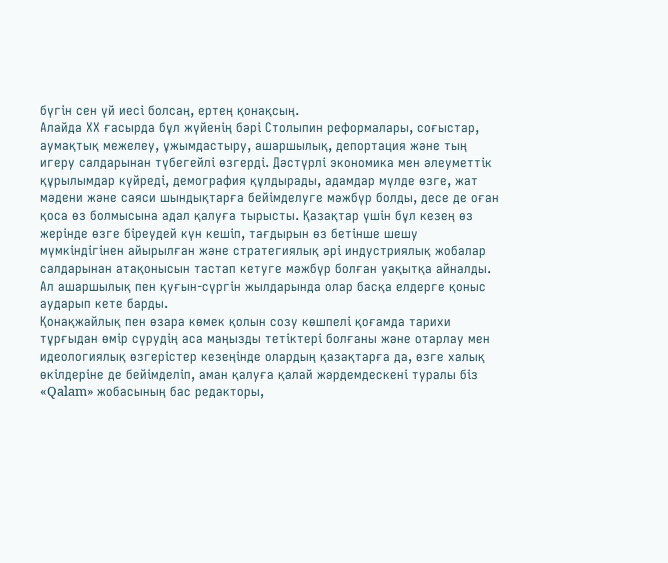бүгін сен үй иесі болсаң, ертең қонақсың.
Алайда ХХ ғасырда бұл жүйенің бәрі Столыпин реформалары, соғыстар, аумақтық межелеу, ұжымдастыру, ашаршылық, депортация және тың игеру салдарынан түбегейлі өзгерді. Дәстүрлі экономика мен әлеуметтік құрылымдар күйреді, демография құлдырады, адамдар мүлде өзге, жат мәдени және саяси шындықтарға бейімделуге мәжбүр болды, десе де оған қоса өз болмысына адал қалуға тырысты. Қазақтар үшін бұл кезең өз жерінде өзге біреудей күн кешіп, тағдырын өз бетінше шешу мүмкіндігінен айырылған және стратегиялық әрі индустриялық жобалар салдарынан атақонысын тастап кетуге мәжбүр болған уақытқа айналды. Ал ашаршылық пен қуғын-сүргін жылдарында олар басқа елдерге қоныс аударып кете барды.
Қонақжайлық пен өзара көмек қолын созу көшпелі қоғамда тарихи тұрғыдан өмір сүрудің аса маңызды тетіктері болғаны және отарлау мен идеологиялық өзгерістер кезеңінде олардың қазақтарға да, өзге халық өкілдеріне де бейімделіп, аман қалуға қалай жәрдемдескені туралы біз «Qalam» жобасының бас редакторы,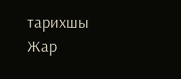тарихшы Жар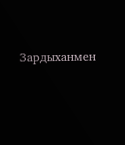Зардыханмен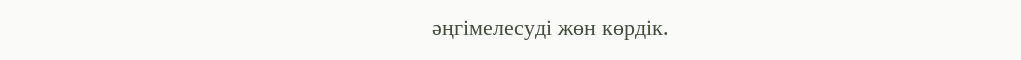әңгімелесуді жөн көрдік.